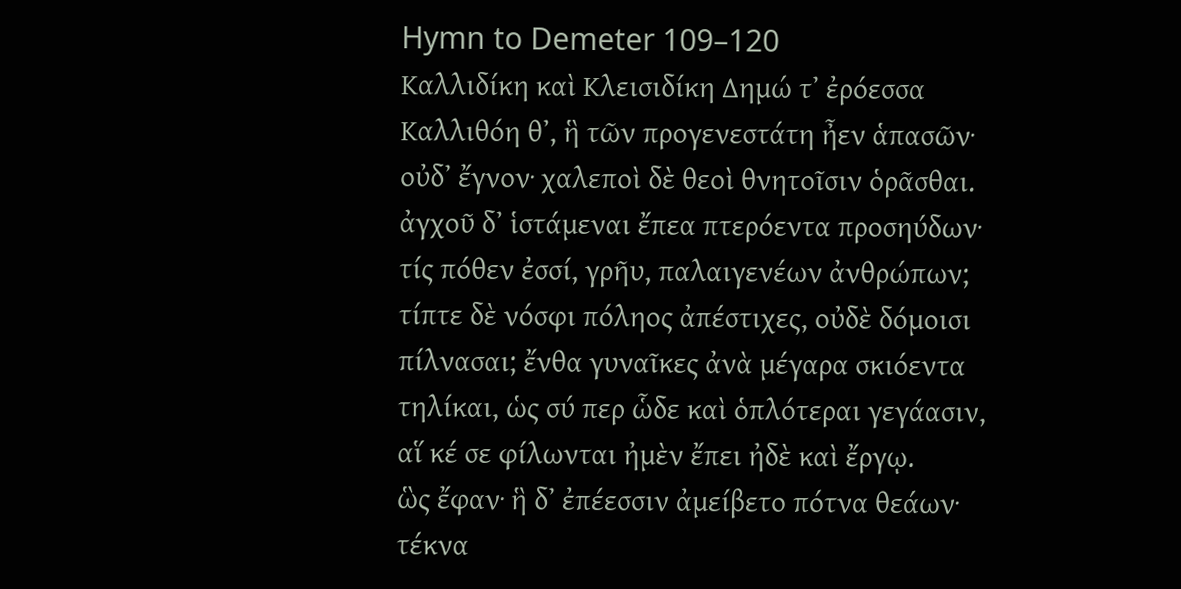Hymn to Demeter 109–120
Καλλιδίκη καὶ Κλεισιδίκη Δημώ τʼ ἐρόεσσα
Καλλιθόη θʼ, ἣ τῶν προγενεστάτη ἦεν ἁπασῶν·
οὐδʼ ἔγνον· χαλεποὶ δὲ θεοὶ θνητοῖσιν ὁρᾶσθαι.
ἀγχοῦ δʼ ἱστάμεναι ἔπεα πτερόεντα προσηύδων·
τίς πόθεν ἐσσί, γρῆυ, παλαιγενέων ἀνθρώπων;
τίπτε δὲ νόσφι πόληος ἀπέστιχες, οὐδὲ δόμοισι
πίλνασαι; ἔνθα γυναῖκες ἀνὰ μέγαρα σκιόεντα
τηλίκαι, ὡς σύ περ ὧδε καὶ ὁπλότεραι γεγάασιν,
αἵ κέ σε φίλωνται ἠμὲν ἔπει ἠδὲ καὶ ἔργῳ.
ὣς ἔφαν· ἣ δʼ ἐπέεσσιν ἀμείβετο πότνα θεάων·
τέκνα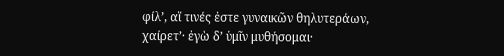φίλʼ, αἵ τινές ἐστε γυναικῶν θηλυτεράων,
χαίρετʼ· ἐγὼ δʼ ὑμῖν μυθήσομαι·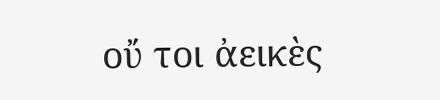οὔ τοι ἀεικὲς